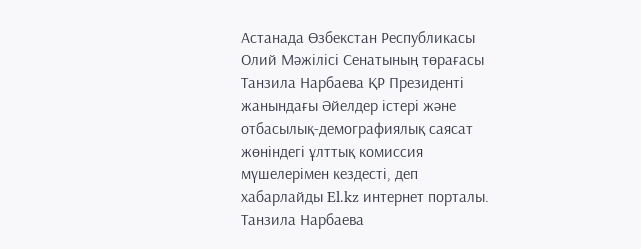Астанада Өзбекстан Республикасы Олий Мәжілісі Сенатының төрағасы Танзила Нарбаева ҚР Президенті жанындағы Әйелдер істері және отбасылық-демографиялық саясат жөніндегі ұлттық комиссия мүшелерімен кездесті, деп хабарлайды El.kz интернет порталы.
Танзила Нарбаева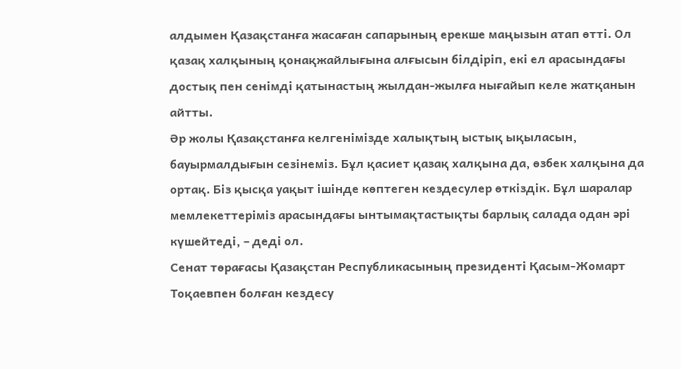алдымен Қазақстанға жасаған сапарының ерекше маңызын атап өтті. Ол қазақ халқының қонақжайлығына алғысын білдіріп, екі ел арасындағы достық пен сенімді қатынастың жылдан-жылға нығайып келе жатқанын айтты.
Әр жолы Қазақстанға келгенімізде халықтың ыстық ықыласын, бауырмалдығын сезінеміз. Бұл қасиет қазақ халқына да, өзбек халқына да ортақ. Біз қысқа уақыт ішінде көптеген кездесулер өткіздік. Бұл шаралар мемлекеттеріміз арасындағы ынтымақтастықты барлық салада одан әрі күшейтеді, – деді ол.
Сенат төрағасы Қазақстан Республикасының президенті Қасым-Жомарт Тоқаевпен болған кездесу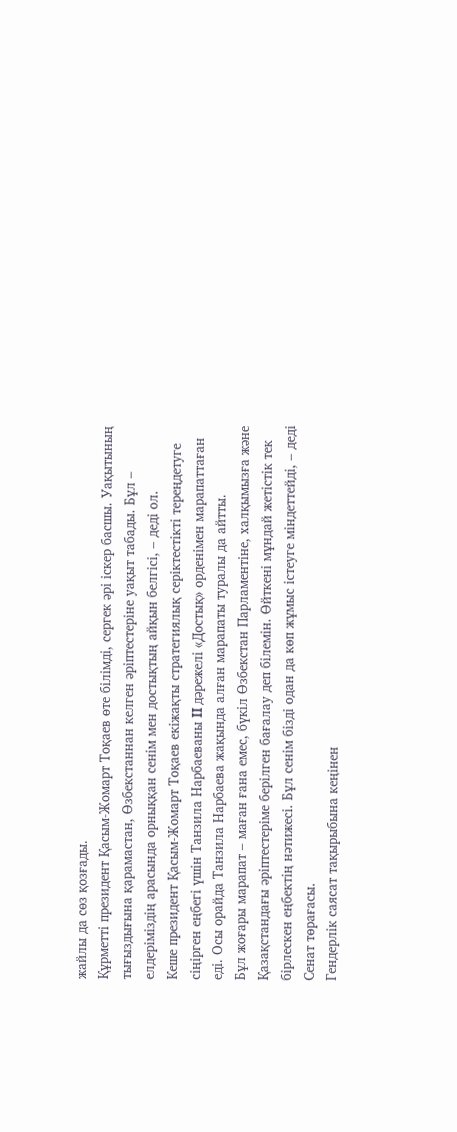жайлы да сөз қозғады.
Құрметті президент Қасым-Жомарт Тоқаев өте білімді, сергек әрі іскер басшы. Уақытының тығыздығына қарамастан, Өзбекстаннан келген әріптестеріне уақыт табады. Бұл – елдеріміздің арасында орныққан сенім мен достықтың айқын белгісі, – деді ол.
Кеше президент Қасым-Жомарт Тоқаев екіжақты стратегиялық серіктестікті тереңдетуге сіңірген еңбегі үшін Танзила Нарбаеваны II дәрежелі «Достық» орденімен марапаттаған еді. Осы орайда Танзила Нарбаева жақында алған марапаты туралы да айтты.
Бұл жоғары марапат – маған ғана емес, бүкіл Өзбекстан Парламентіне, халқымызға және Қазақстандағы әріптестеріме берілген бағалау деп білемін. Өйткені мұндай жетістік тек бірлескен еңбектің нәтижесі. Бұл сенім бізді одан да көп жұмыс істеуге міндеттейді, – деді Сенат төрағасы.
Гендерлік саясат тақырыбына кеңінен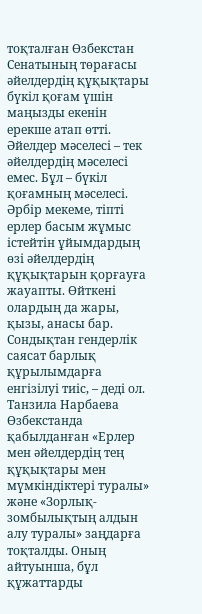тоқталған Өзбекстан Сенатының төрағасы әйелдердің құқықтары бүкіл қоғам үшін маңызды екенін ерекше атап өтті.
Әйелдер мәселесі – тек әйелдердің мәселесі емес. Бұл – бүкіл қоғамның мәселесі. Әрбір мекеме, тіпті ерлер басым жұмыс істейтін ұйымдардың өзі әйелдердің құқықтарын қорғауға жауапты. Өйткені олардың да жары, қызы, анасы бар. Сондықтан гендерлік саясат барлық құрылымдарға енгізілуі тиіс, – деді ол.
Танзила Нарбаева Өзбекстанда қабылданған «Ерлер мен әйелдердің тең құқықтары мен мүмкіндіктері туралы» және «Зорлық-зомбылықтың алдын алу туралы» заңдарға тоқталды. Оның айтуынша, бұл құжаттарды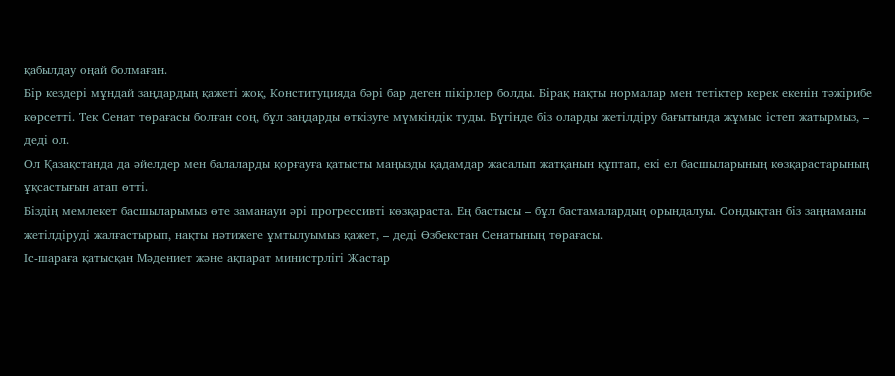қабылдау оңай болмаған.
Бір кездері мұндай заңдардың қажеті жоқ, Конституцияда бәрі бар деген пікірлер болды. Бірақ нақты нормалар мен тетіктер керек екенін тәжірибе көрсетті. Тек Сенат төрағасы болған соң, бұл заңдарды өткізуге мүмкіндік туды. Бүгінде біз оларды жетілдіру бағытында жұмыс істеп жатырмыз, – деді ол.
Ол Қазақстанда да әйелдер мен балаларды қорғауға қатысты маңызды қадамдар жасалып жатқанын құптап, екі ел басшыларының көзқарастарының ұқсастығын атап өтті.
Біздің мемлекет басшыларымыз өте заманауи әрі прогрессивті көзқараста. Ең бастысы – бұл бастамалардың орындалуы. Сондықтан біз заңнаманы жетілдіруді жалғастырып, нақты нәтижеге ұмтылуымыз қажет, – деді Өзбекстан Сенатының төрағасы.
Іс-шараға қатысқан Мәдениет және ақпарат министрлігі Жастар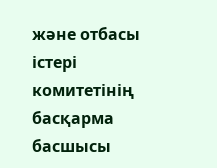және отбасы істері комитетінің басқарма басшысы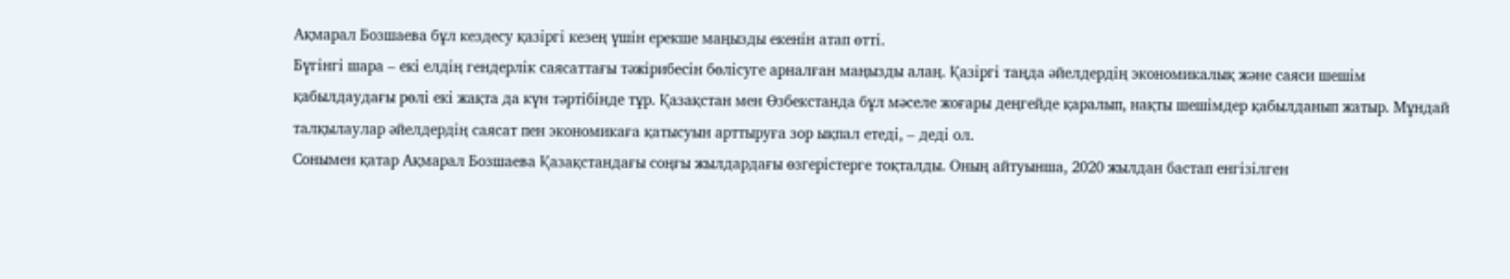Ақмарал Бозшаева бұл кездесу қазіргі кезең үшін ерекше маңызды екенін атап өтті.
Бүгінгі шара – екі елдің гендерлік саясаттағы тәжірибесін бөлісуге арналған маңызды алаң. Қазіргі таңда әйелдердің экономикалық және саяси шешім қабылдаудағы рөлі екі жақта да күн тәртібінде тұр. Қазақстан мен Өзбекстанда бұл мәселе жоғары деңгейде қаралып, нақты шешімдер қабылданып жатыр. Мұндай талқылаулар әйелдердің саясат пен экономикаға қатысуын арттыруға зор ықпал етеді, – деді ол.
Сонымен қатар Ақмарал Бозшаева Қазақстандағы соңғы жылдардағы өзгерістерге тоқталды. Оның айтуынша, 2020 жылдан бастап енгізілген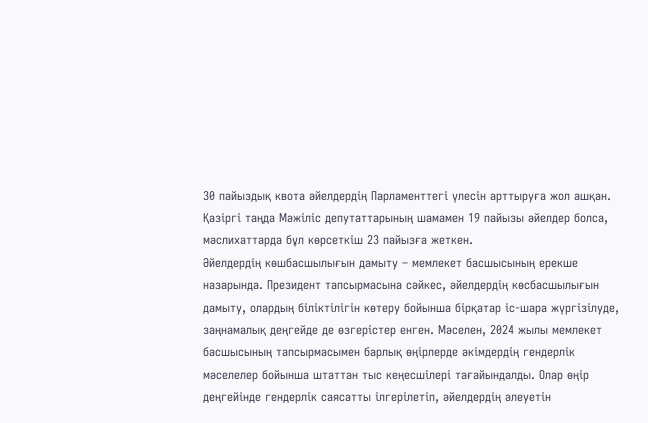30 пайыздық квота әйелдердің Парламенттегі үлесін арттыруға жол ашқан. Қазіргі таңда Мәжіліс депутаттарының шамамен 19 пайызы әйелдер болса, мәслихаттарда бұл көрсеткіш 23 пайызға жеткен.
Әйелдердің көшбасшылығын дамыту – мемлекет басшысының ерекше назарында. Президент тапсырмасына сәйкес, әйелдердің көсбасшылығын дамыту, олардың біліктілігін көтеру бойынша бірқатар іс-шара жүргізілуде, заңнамалық деңгейде де өзгерістер енген. Мәселен, 2024 жылы мемлекет басшысының тапсырмасымен барлық өңірлерде әкімдердің гендерлік мәселелер бойынша штаттан тыс кеңесшілері тағайындалды. Олар өңір деңгейінде гендерлік саясатты ілгерілетіп, әйелдердің әлеуетін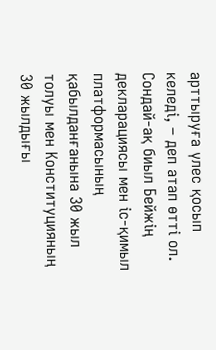арттыруға үлес қосып келеді, – деп атап өтті ол.
Сондай-ақ биыл Бейжің декларациясы мен іс-қимыл платформасының қабылданғанына 30 жыл толуы мен Конституцияның 30 жылдығы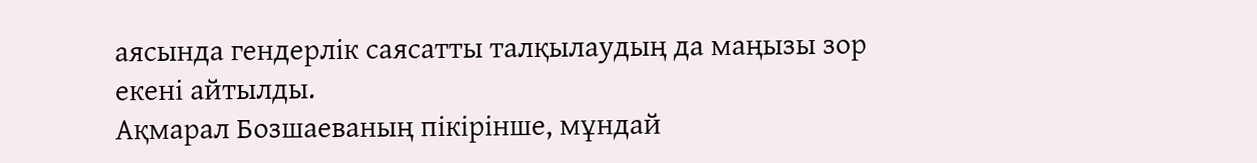аясында гендерлік саясатты талқылаудың да маңызы зор екені айтылды.
Ақмарал Бозшаеваның пікірінше, мұндай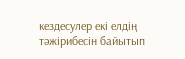кездесулер екі елдің тәжірибесін байытып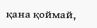қана қоймай,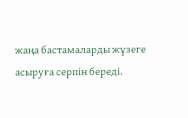жаңа бастамаларды жүзеге асыруға серпін береді.